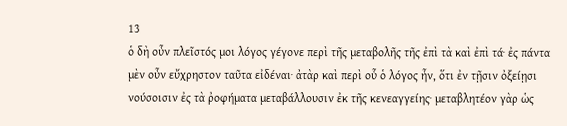13
ὁ δὴ οὖν πλεῖστός μοι λόγος γέγονε περὶ τῆς μεταβολῆς τῆς ἐπὶ τὰ καὶ ἐπὶ τά· ἐς πάντα μὲν οὖν εὔχρηστον ταῦτα εἰδέναι· ἀτὰρ καὶ περὶ οὗ ὁ λόγος ἦν, ὅτι ἐν τῇσιν ὀξείῃσι νούσοισιν ἐς τὰ ῤοφήματα μεταβάλλουσιν ἐκ τῆς κενεαγγείης· μεταβλητέον γὰρ ὡς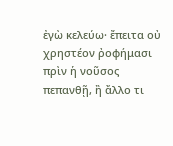ἐγὼ κελεύω· ἔπειτα οὐ χρηστέον ῤοφήμασι πρὶν ἡ νοῦσος πεπανθῇ, ἢ ἄλλο τι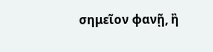σημεῖον φανῇ, ἢ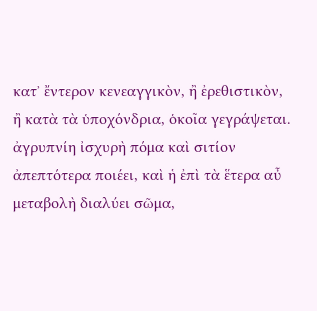κατʼ ἔντερον κενεαγγικὸν, ἢ ἐρεθιστικὸν, ἢ κατὰ τὰ ὑποχόνδρια, ὁκοῖα γεγράψεται. ἀγρυπνίη ἰσχυρὴ πόμα καὶ σιτίον ἀπεπτότερα ποιέει, καὶ ἡ ἐπὶ τὰ ἕτερα αὖ μεταβολὴ διαλύει σῶμα,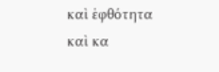καὶ ἑφθότητα καὶ κα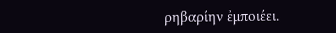ρηβαρίην ἐμποιέει.